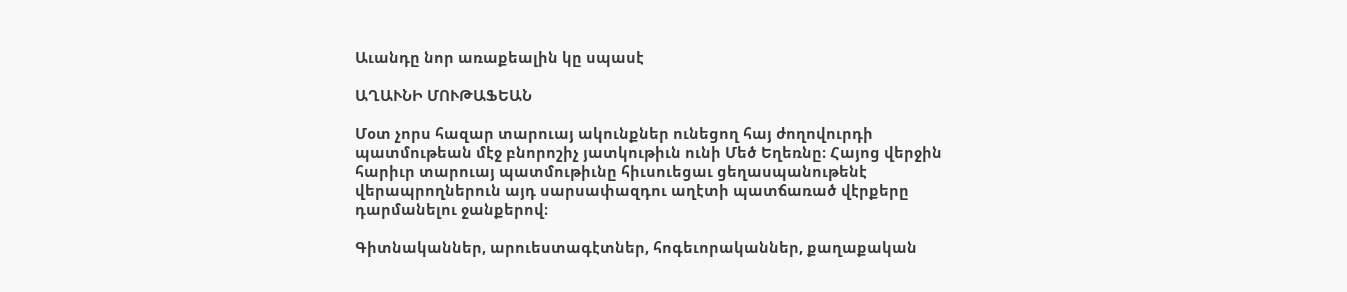Աւանդը նոր առաքեալին կը սպասէ

ԱՂԱՒՆԻ ՄՈՒԹԱՖԵԱՆ

Մօտ չորս հազար տարուայ ակունքներ ունեցող հայ ժողովուրդի պատմութեան մէջ բնորոշիչ յատկութիւն ունի Մեծ Եղեռնը։ Հայոց վերջին հարիւր տարուայ պատմութիւնը հիւսուեցաւ ցեղասպանութենէ վերապրողներուն այդ սարսափազդու աղէտի պատճառած վէրքերը դարմանելու ջանքերով։

Գիտնականներ, արուեստագէտներ, հոգեւորականներ, քաղաքական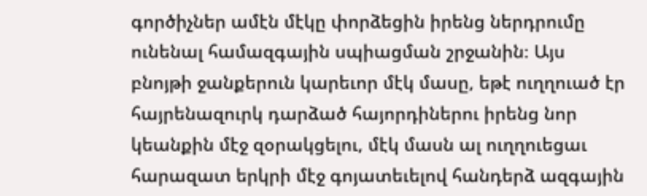գործիչներ ամէն մէկը փորձեցին իրենց ներդրումը ունենալ համազգային սպիացման շրջանին։ Այս բնոյթի ջանքերուն կարեւոր մէկ մասը, եթէ ուղղուած էր հայրենազուրկ դարձած հայորդիներու իրենց նոր կեանքին մէջ զօրակցելու, մէկ մասն ալ ուղղուեցաւ հարազատ երկրի մէջ գոյատեւելով հանդերձ ազգային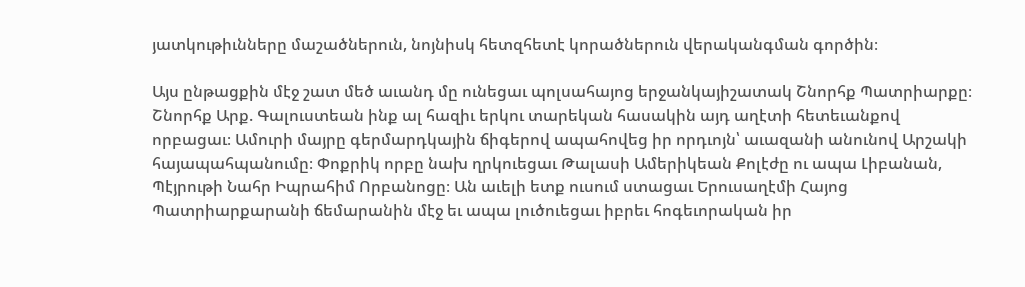յատկութիւնները մաշածներուն, նոյնիսկ հետզհետէ կորածներուն վերականգման գործին։

Այս ընթացքին մէջ շատ մեծ աւանդ մը ունեցաւ պոլսահայոց երջանկայիշատակ Շնորհք Պատրիարքը։ Շնորհք Արք. Գալուստեան ինք ալ հազիւ երկու տարեկան հասակին այդ աղէտի հետեւանքով որբացաւ։ Ամուրի մայրը գերմարդկային ճիգերով ապահովեց իր որդւոյն՝ աւազանի անունով Արշակի հայապահպանումը։ Փոքրիկ որբը նախ ղրկուեցաւ Թալասի Ամերիկեան Քոլէժը ու ապա Լիբանան, Պէյրութի Նահր Իպրահիմ Որբանոցը։ Ան աւելի ետք ուսում ստացաւ Երուսաղէմի Հայոց Պատրիարքարանի ճեմարանին մէջ եւ ապա լուծուեցաւ իբրեւ հոգեւորական իր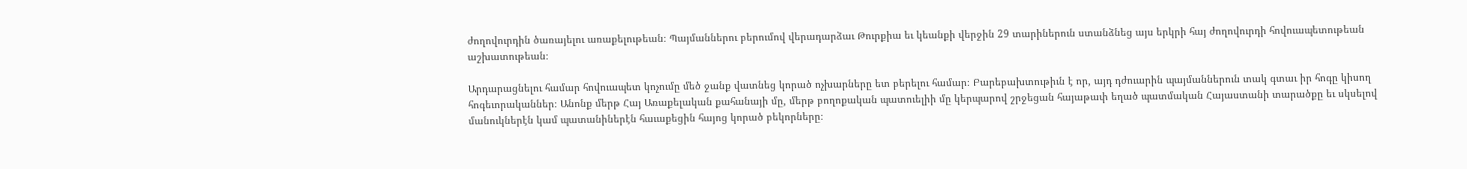ժողովուրդին ծառայելու առաքելութեան։ Պայմաններու բերումով վերադարձաւ Թուրքիա եւ կեանքի վերջին 29 տարիներուն ստանձնեց այս երկրի հայ ժողովուրդի հովուապետութեան աշխատութեան։

Արդարացնելու համար հովուապետ կոչումը մեծ ջանք վատնեց կորած ոչխարները ետ բերելու համար։ Բարեբախտութիւն է որ, այդ դժուարին պայմաններուն տակ գտաւ իր հոգը կիսող հոգեւորականներ։ Անոնք մերթ Հայ Առաքելական քահանայի մը, մերթ բողոքական պատուելիի մը կերպարով շրջեցան հայաթափ եղած պատմական Հայաստանի տարածքը եւ սկսելով մանուկներէն կամ պատանիներէն հաւաքեցին հայոց կորած բեկորները։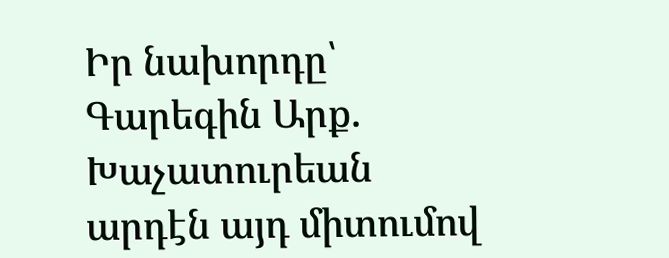Իր նախորդը՝ Գարեգին Արք. Խաչատուրեան արդէն այդ միտումով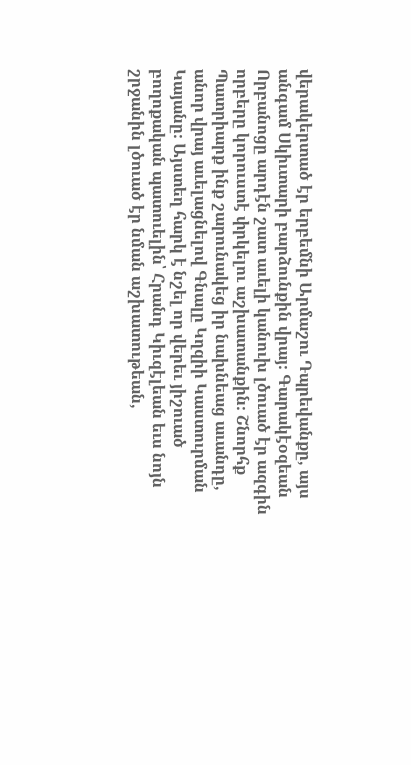վերակերտած էր երբեմնի Արմաշու Դպրեվանքը, այս անգամ Սկիւտարի բարձունքին վրայ։ Գարակէօզեան Որբանոցը արդէն շատ աւելի կանուխ լծուած էր ազգին որբերը կորուստէ փրկելու աշխատանքին։ Շնորհք Պատրիարք ինք շարունակեց իր նախնեաց աւանդը, անոր վրայ աւելացնելով Գնալը Կղզիի Կաստուրման Կայանը։ Այստեղ հարկ է նշել որ վերեւ յիշուած բողոքական պատուելին՝ Հրանդ Կիւզէլեան եւս նոյն շրջանին լծուած էր նման աշխատութեան,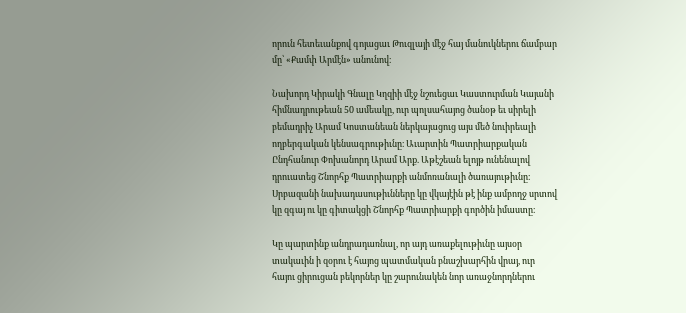որուն հետեւանքով գոյացաւ Թուզլայի մէջ հայ մանուկներու ճամբար մը՝ «Քամփ Արմէն» անունով։

Նախորդ Կիրակի Գնալը Կղզիի մէջ նշուեցաւ Կաստուրման Կայանի հիմնադրութեան 50 ամեակը, ուր պոլսահայոց ծանօթ եւ սիրելի բեմադրիչ Արամ Կոստանեան ներկայացուց այս մեծ նուիրեալի ողբերգական կենսագրութիւնը։ Աւարտին Պատրիարքական Ընդհանուր Փոխանորդ Արամ Արք. Աթէշեան ելոյթ ունենալով դրուատեց Շնորհք Պատրիարքի անմոռանալի ծառայութիւնը։ Սրբազանի նախադասութիւնները կը վկայէին թէ ինք ամբողջ սրտով կը զգայ ու կը գիտակցի Շնորհք Պատրիարքի գործին իմաստը։

Կը պարտինք անդրադառնալ, որ այդ առաքելութիւնը այսօր տակաւին ի զօրու է հայոց պատմական բնաշխարհին վրայ, ուր հայու ցիրուցան բեկորներ կը շարունակեն նոր առաջնորդներու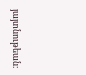յայտնութեան։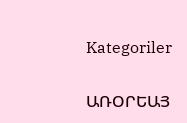Kategoriler

ԱՌՕՐԵԱՅ